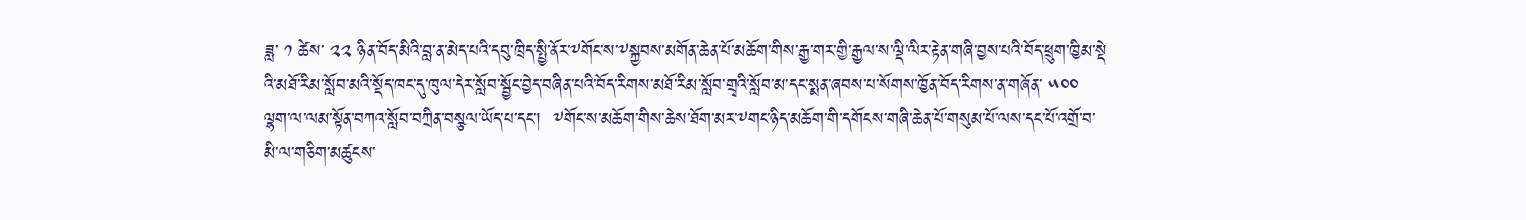ཟླ་ ༡ ཚེས་ ༢༢ ཉིན་བོད་མིའི་བླ་ན་མེད་པའི་དབུ་ཁྲིད་སྤྱི་ནོར་༸གོང་ས་༸སྐྱབས་མགོན་ཆེན་པོ་མཆོག་གིས་རྒྱ་གར་གྱི་རྒྱལ་ས་ལྡི་ལིར་རྟེན་གཞི་བྱས་པའི་བོད་ཕྲུག་ཁྱིམ་སྡེ འི་མཐོ་རིམ་སློབ་མའི་སྡོད་ཁང་དུ་ཁུལ་དེར་སློབ་སྦྱོང་བྱེད་བཞིན་པའི་བོད་རིགས་མཐོ་རིམ་སློབ་གྲྭའི་སློབ་མ་དང་སྨན་ཞབས་པ་སོགས་ཁྱོན་བོད་རིགས་ན་གཞོན་ ༥༠༠ ལྷག་ལ་ལམ་སྟོན་བཀའ་སློབ་བཀྲིན་བསྩལ་ཡོད་པ་དང་།  ༸གོང་ས་མཆོག་གིས་ཆེས་ཐོག་མར་༸གང་ཉིད་མཆོག་གི་དགོངས་གཞི་ཆེན་པོ་གསུམ་པོ་ལས་དང་པོ་འགྲོ་བ་མི་ལ་གཅིག་མཚུངས་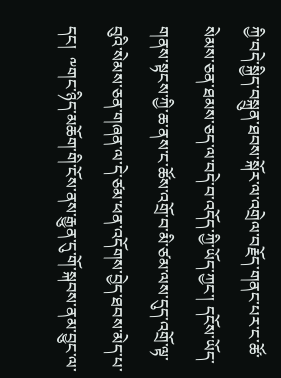ཀྱི་བདེ་སྐྱིད་བསྐྲུན་ཐབས་སྐོར་ལ་འགྲེལ་བརྗོད་གནང་པར་ང་ཚོ་སེམས་ཅན་ཐམས་ཅད་ལ་བདེ་བ་འདོད་ཀྱི་ཡོད་ཀྱང་། དངོས་ཡོད་གནས་སྟངས་ཀྱི་ཆ་ནས་ང་ཚོས་འགྲོ་བ་མི་ཙམ་ལས་དུད་འགྲོ་ལྟ་བུའི་སེམས་ཅན་གཞན་ལ་དེ་ཙམ་ཕན་འདོགས་བྱེད་ཐབས་མེད་པ་དང།  ༸གང་ཉིད་མཆོག་གི་ངོས་ནས་རྒྱུན་དུ་གོ་སྐབས་ནམ་བྱུང་ལ་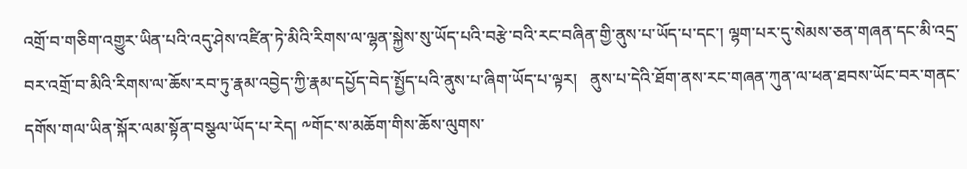འགྲོ་བ་གཅིག་འགྱུར་ཡིན་པའི་འདུ་ཤེས་འཛིན་ཏེ་མིའི་རིགས་ལ་ལྷན་སྐྱེས་སུ་ཡོད་པའི་བརྩེ་བའི་རང་བཞིན་གྱི་ནུས་པ་ཡོད་པ་དང་། ལྷག་པར་དུ་སེམས་ཅན་གཞན་དང་མི་འདྲ་བར་འགྲོ་བ་མིའི་རིགས་ལ་ཆོས་རབ་ཏུ་རྣམ་འབྱེད་ཀྱི་རྣམ་དཔྱོད་བེད་སྤྱོད་པའི་ནུས་པ་ཞིག་ཡོད་པ་ལྟར།   ནུས་པ་དེའི་ཐོག་ནས་རང་གཞན་ཀུན་ལ་ཕན་ཐབས་ཡོང་བར་གནང་དགོས་གལ་ཡིན་སྐོར་ལམ་སྟོན་བསྩལ་ཡོད་པ་རེད། ༸གོང་ས་མཆོག་གིས་ཆོས་ལུགས་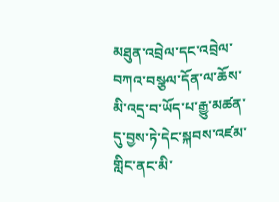མཐུན་འབྲེལ་དང་འབྲེལ་བཀའ་བསྩལ་དོན་ལ་ཆོས་མི་འདྲ་བ་ཡོད་པ་རྒྱུ་མཚན་དུ་བྱས་ཏེ་དེང་སྐབས་འཛམ་གླིང་ནང་མི་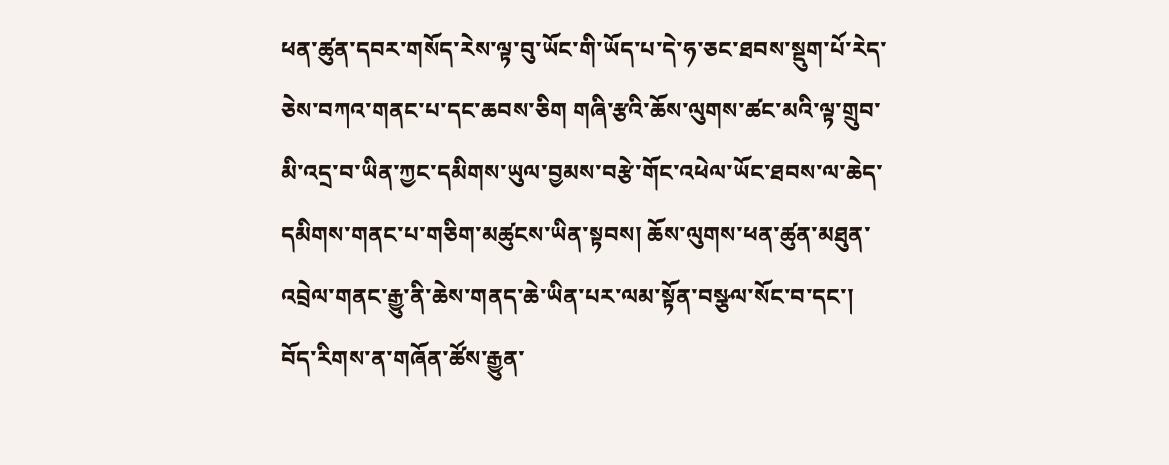ཕན་ཚུན་དབར་གསོད་རེས་ལྟ་བུ་ཡོང་གི་ཡོད་པ་དེ་ཧ་ཅང་ཐབས་སྡུག་པོ་རེད་ཅེས་བཀའ་གནང་པ་དང་ཆབས་ཅིག གཞི་རྩའི་ཆོས་ལུགས་ཚང་མའི་ལྟ་གྲུབ་མི་འདྲ་བ་ཡིན་ཀྱང་དམིགས་ཡུལ་བྱམས་བརྩེ་གོང་འཕེལ་ཡོང་ཐབས་ལ་ཆེད་དམིགས་གནང་པ་གཅིག་མཚུངས་ཡིན་སྟབས། ཆོས་ལུགས་ཕན་ཚུན་མཐུན་འབྲེལ་གནང་རྒྱུ་ནི་ཆེས་གནད་ཆེ་ཡིན་པར་ལམ་སྟོན་བསྩལ་སོང་བ་དང་། བོད་རིགས་ན་གཞོན་ཚོས་རྒྱུན་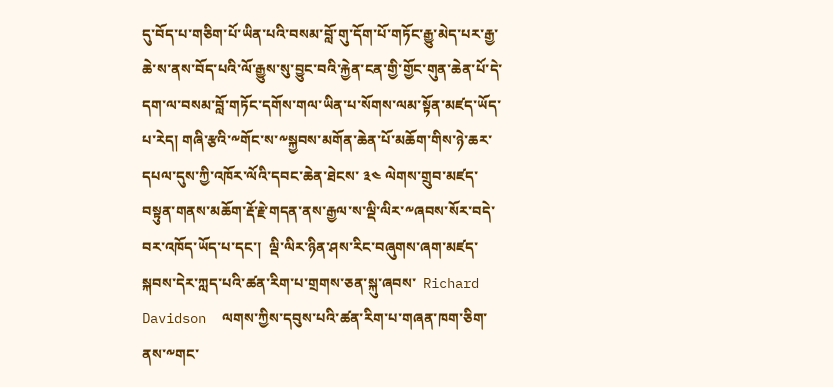དུ་བོད་པ་གཅིག་པོ་ཡིན་པའི་བསམ་བློ་གུ་དོག་པོ་གཏོང་རྒྱུ་མེད་པར་རྒྱ་ཆེ་ས་ནས་བོད་པའི་ལོ་རྒྱུས་སུ་བྱུང་བའི་རྐྱེན་ངན་གྱི་གྱོང་གུན་ཆེན་པོ་དེ་དག་ལ་བསམ་བློ་གཏོང་དགོས་གལ་ཡིན་པ་སོགས་ལམ་སྟོན་མཛད་ཡོད་པ་རེད། གཞི་རྩའི་༸གོང་ས་༸སྐྱབས་མགོན་ཆེན་པོ་མཆོག་གིས་ཉེ་ཆར་དཔལ་དུས་ཀྱི་འཁོར་ལོའི་དབང་ཆེན་ཐེངས་ ༣༤ ལེགས་གྲུབ་མཛད་བསྟུན་གནས་མཆོག་རྡོ་རྗེ་གདན་ནས་རྒྱལ་ས་ལྡི་ལིར་༸ཞབས་སོར་བདེ་བར་འཁོད་ཡོད་པ་དང་།  ལྡི་ལིར་ཉིན་ཤས་རིང་བཞུགས་ཞག་མཛད་སྐབས་དེར་ཀླད་པའི་ཚན་རིག་པ་གྲགས་ཅན་སྐུ་ཞབས་  Richard Davidson  ལགས་ཀྱིས་དབུས་པའི་ཚན་རིག་པ་གཞན་ཁག་ཅིག་ནས་༸གང་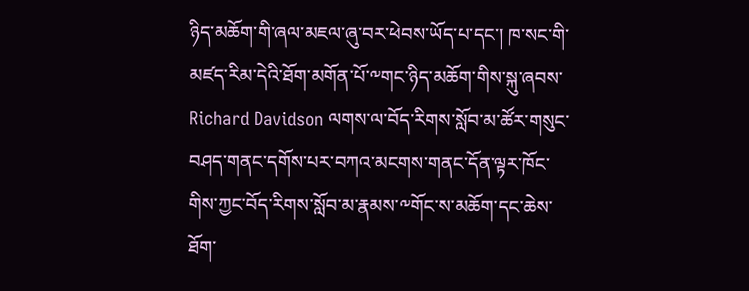ཉིད་མཆོག་གི་ཞལ་མཇལ་ཞུ་བར་ཕེབས་ཡོད་པ་དང་། ཁ་སང་གི་མཛད་རིམ་དེའི་ཐོག་མགོན་པོ་༸གང་ཉིད་མཆོག་གིས་སྐུ་ཞབས་ Richard Davidson ལགས་ལ་བོད་རིགས་སློབ་མ་ཚོར་གསུང་བཤད་གནང་དགོས་པར་བཀའ་མངགས་གནང་དོན་ལྟར་ཁོང་གིས་ཀྱང་བོད་རིགས་སློབ་མ་རྣམས་༸གོང་ས་མཆོག་དང་ཆེས་ཐོག་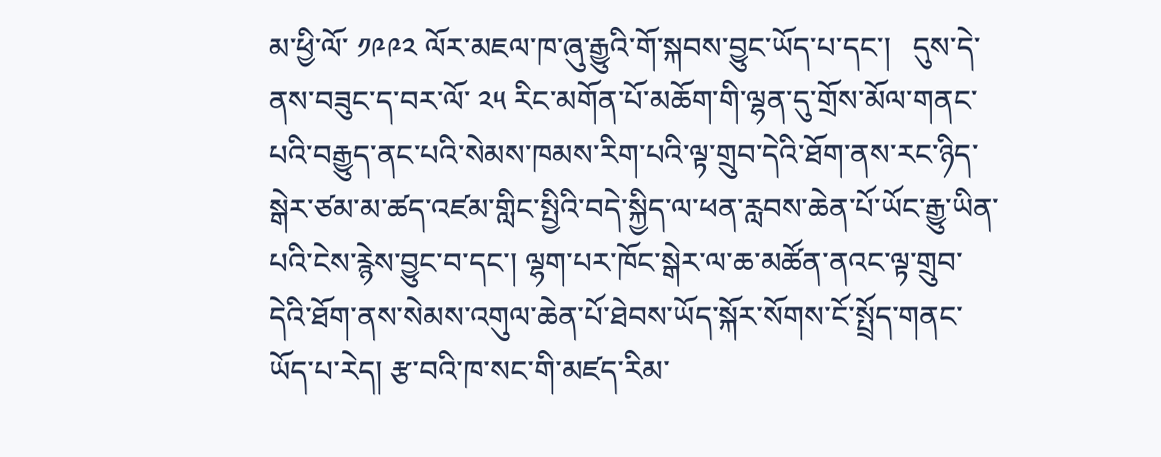མ་ཕྱི་ལོ་ ༡༩༩༢ ལོར་མཇལ་ཁ་ཞུ་རྒྱུའི་གོ་སྐབས་བྱུང་ཡོད་པ་དང་།   དུས་དེ་ནས་བཟུང་ད་བར་ལོ་ ༢༥ རིང་མགོན་པོ་མཆོག་གི་ལྷན་དུ་གྲོས་མོལ་གནང་པའི་བརྒྱུད་ནང་པའི་སེམས་ཁམས་རིག་པའི་ལྟ་གྲུབ་དེའི་ཐོག་ནས་རང་ཉིད་སྒེར་ཙམ་མ་ཚད་འཛམ་གླིང་སྤྱིའི་བདེ་སྐྱིད་ལ་ཕན་རླབས་ཆེན་པོ་ཡོང་རྒྱུ་ཡིན་པའི་ངེས་རྙེས་བྱུང་བ་དང་། ལྷག་པར་ཁོང་སྒེར་ལ་ཆ་མཚོན་ནའང་ལྟ་གྲུབ་དེའི་ཐོག་ནས་སེམས་འགུལ་ཆེན་པོ་ཐེབས་ཡོད་སྐོར་སོགས་ངོ་སྤྲོད་གནང་ཡོད་པ་རེད། རྩ་བའི་ཁ་སང་གི་མཛད་རིམ་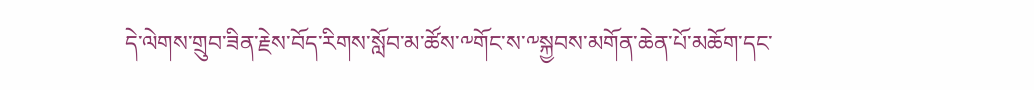དེ་ལེགས་གྲུབ་ཟིན་རྗེས་བོད་རིགས་སློབ་མ་ཚོས་༸གོང་ས་༸སྐྱབས་མགོན་ཆེན་པོ་མཆོག་དང་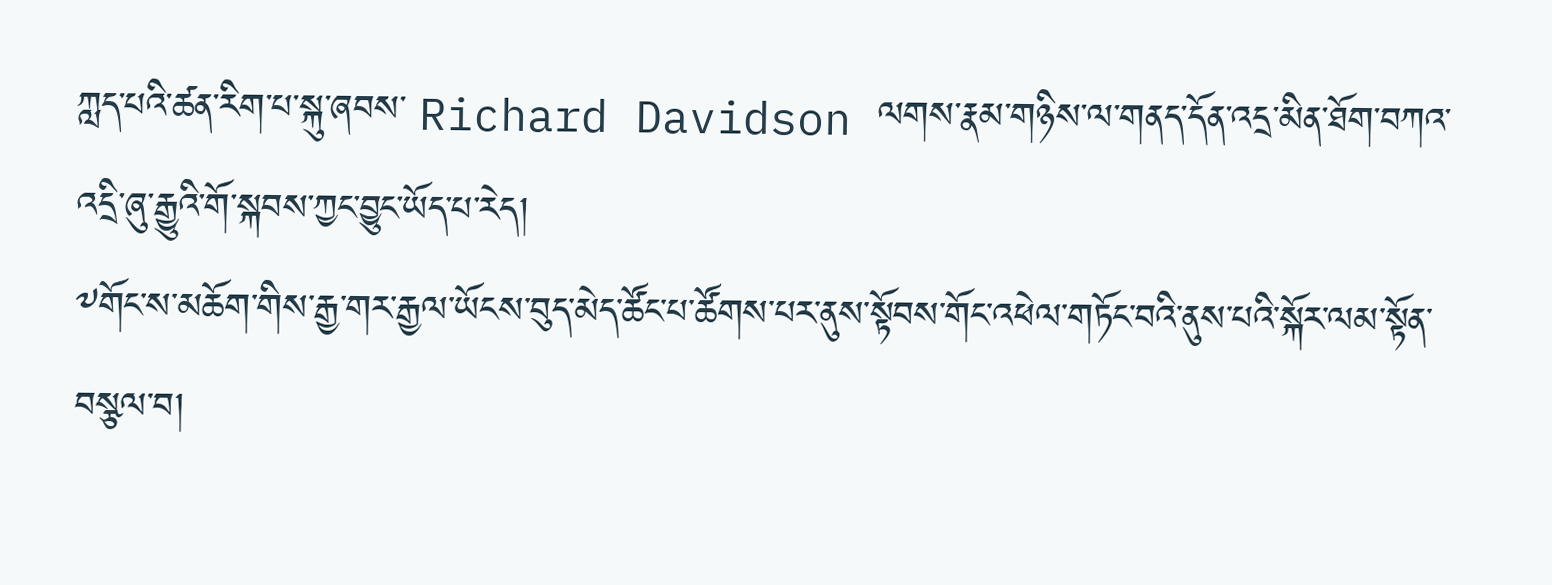ཀླད་པའི་ཚན་རིག་པ་སྐུ་ཞབས་ Richard Davidson ལགས་རྣམ་གཉིས་ལ་གནད་དོན་འདྲ་མིན་ཐོག་བཀའ་འདྲི་ཞུ་རྒྱུའི་གོ་སྐབས་ཀྱང་བྱུང་ཡོད་པ་རེད།
༸གོང་ས་མཆོག་གིས་རྒྱ་གར་རྒྱལ་ཡོངས་བུད་མེད་ཚོང་པ་ཚོགས་པར་ནུས་སྟོབས་གོང་འཕེལ་གཏོང་བའི་ནུས་པའི་སྐོར་ལམ་སྟོན་བསྩལ་བ།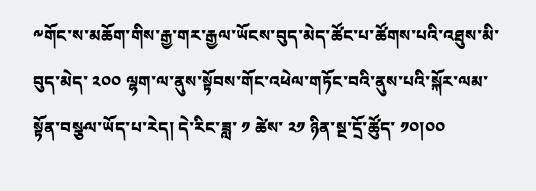༸གོང་ས་མཆོག་གིས་རྒྱ་གར་རྒྱལ་ཡོངས་བུད་མེད་ཚོང་པ་ཚོགས་པའི་འཐུས་མི་བུད་མེད་ ༢༠༠ ལྷག་ལ་ནུས་སྟོབས་གོང་འཕེལ་གཏོང་བའི་ནུས་པའི་སྐོར་ལམ་སྟོན་བསྩལ་ཡོད་པ་རེད། དེ་རིང་ཟླ་ ༡ ཚེས་ ༢༡ ཉིན་སྔ་དྲོ་ཚོུད་ ༡༠།༠༠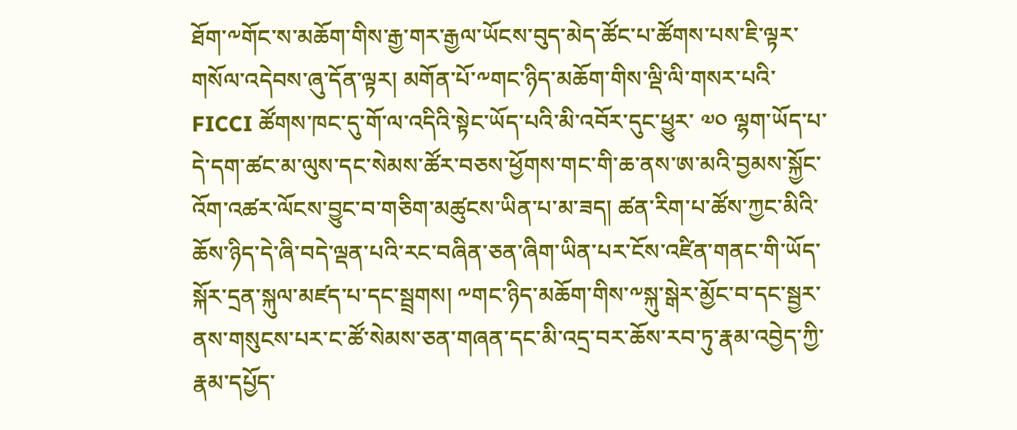ཐོག་༸གོང་ས་མཆོག་གིས་རྒྱ་གར་རྒྱལ་ཡོངས་བུད་མེད་ཚོང་པ་ཚོགས་པས་ཇི་ལྟར་གསོལ་འདེབས་ཞུ་དོན་ལྟར། མགོན་པོ་༸གང་ཉིད་མཆོག་གིས་ལྡི་ལི་གསར་པའི་ FICCI ཚོགས་ཁང་དུ་གོ་ལ་འདིའི་སྟེང་ཡོད་པའི་མི་འབོར་དུང་ཕྱུར་ ༧༠ ལྷག་ཡོད་པ་དེ་དག་ཚང་མ་ལུས་དང་སེམས་ཚོར་བཅས་ཕྱོགས་གང་གི་ཆ་ནས་ཨ་མའི་བྱམས་སྐྱོང་འོག་འཚར་ལོངས་བྱུང་བ་གཅིག་མཚུངས་ཡིན་པ་མ་ཟད། ཚན་རིག་པ་ཚོས་ཀྱང་མིའི་ཆོས་ཉིད་དེ་ཞི་བདེ་ལྡན་པའི་རང་བཞིན་ཅན་ཞིག་ཡིན་པར་ངོས་འཛིན་གནང་གི་ཡོད་སྐོར་དྲན་སྐུལ་མཛད་པ་དང་སྦྲགས། ༸གང་ཉིད་མཆོག་གིས་༸སྐུ་སྒེར་མྱོང་བ་དང་སྦྱར་ནས་གསུངས་པར་ང་ཚོ་སེམས་ཅན་གཞན་དང་མི་འདྲ་བར་ཆོས་རབ་ཏུ་རྣམ་འབྱེད་ཀྱི་རྣམ་དཔྱོད་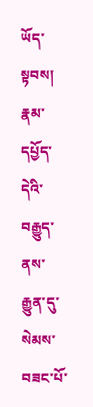ཡོད་སྟབས། རྣམ་དཔྱོད་དེའི་བརྒྱུད་ནས་རྒྱུན་དུ་སེམས་བཟང་པོ་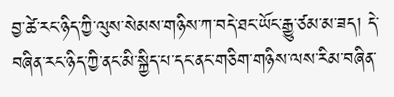བྱ་ཚེ་རང་ཉིད་ཀྱི་ལུས་སེམས་གཉིས་ཀ་བདེ་ཐང་ཡོང་རྒྱུ་ཙམ་མ་ཟད། དེ་བཞིན་རང་ཉིད་ཀྱི་ནང་མི་སྐྱིད་པ་དང་ནང་གཅིག་གཉིས་ལས་རིམ་བཞིན་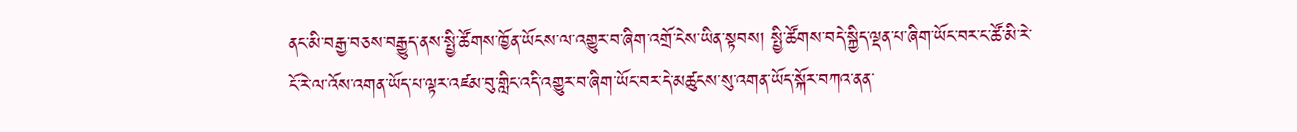ནང་མི་བརྒྱ་བཅས་བརྒྱུད་ནས་སྤྱི་ཚོགས་ཁྱོན་ཡོངས་ལ་འགྱུར་བ་ཞིག་འགྲོ་ངེས་ཡིན་སྟབས། སྤྱི་ཚོགས་བདེ་སྐྱིད་ལྡན་པ་ཞིག་ཡོང་བར་ང་ཚོ་མི་རེ་ངོ་རེ་ལ་འོས་འགན་ཡོད་པ་ལྟར་འཛམ་བུ་གླིང་འདི་འགྱུར་བ་ཞིག་ཡོང་བར་དེ་མཚུངས་སུ་འགན་ཡོད་སྐོར་བཀའ་ནན་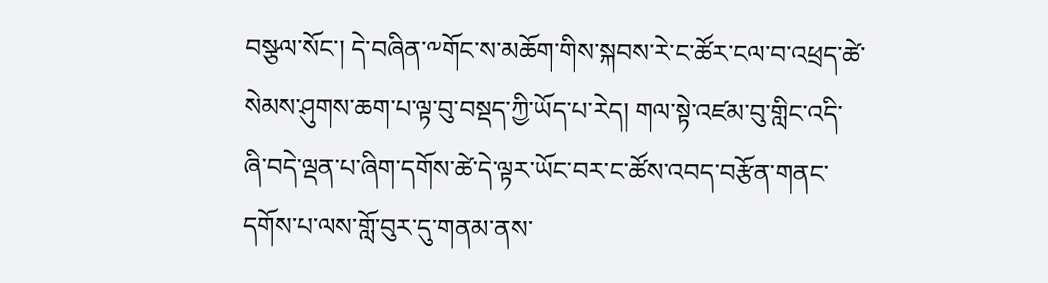བསྩལ་སོང་། དེ་བཞིན་༸གོང་ས་མཆོག་གིས་སྐབས་རེ་ང་ཚོར་ངལ་བ་འཕྲད་ཚེ་སེམས་ཤུགས་ཆག་པ་ལྟ་བུ་བསྡད་ཀྱི་ཡོད་པ་རེད། གལ་སྟེ་འཛམ་བུ་གླིང་འདི་ཞི་བདེ་ལྡན་པ་ཞིག་དགོས་ཚེ་དེ་ལྟར་ཡོང་བར་ང་ཚོས་འབད་བརྩོན་གནང་དགོས་པ་ལས་གློ་བུར་དུ་གནམ་ནས་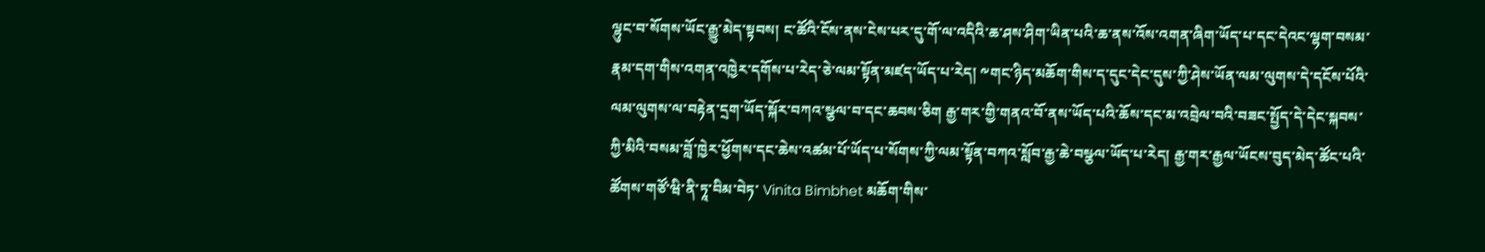ལྷུང་བ་སོགས་ཡོང་རྒྱུ་མེད་སྟབས། ང་ཚོའི་ངོས་ནས་ངེས་པར་དུ་གོ་ལ་འདིའི་ཆ་ཤས་ཤིག་ཡིན་པའི་ཆ་ནས་འོས་འགན་ཞིག་ཡོད་པ་དང་དེའང་ལྷག་བསམ་རྣམ་དག་གིས་འགན་འཁྱེར་དགོས་པ་རེད་ཅེ་ལམ་སྟོན་མཛད་ཡོད་པ་རེད། ༸གང་ཉིད་མཆོག་གིས་ད་དུང་དེང་དུས་ཀྱི་ཤེས་ཡོན་ལམ་ལུགས་དེ་དངོས་པོའི་ལམ་ལུགས་ལ་བརྟེན་དྲག་ཡོད་སྐོར་བཀའ་སྩལ་བ་དང་ཆབས་ཅིག རྒྱ་གར་གྱི་གནའ་བོ་ནས་ཡོད་པའི་ཆོས་དང་མ་འབྲེལ་བའི་བཟང་སྤྱོད་དེ་དེང་སྐབས་ཀྱི་མིའི་བསམ་བློ་ཁྱེར་ཕྱོགས་དང་ཆེས་འཚམ་པོ་ཡོད་པ་སོགས་ཀྱི་ལམ་སྟོན་བཀའ་སློབ་རྒྱ་ཆེ་བསྩལ་ཡོད་པ་རེད། རྒྱ་གར་རྒྱལ་ཡོངས་བུད་མེད་ཚོང་པའི་ཚོགས་གཙོ་ཝི་ནི་ཏཱ་བིམ་བེཏ་ Vinita Bimbhet མཆོག་གིས་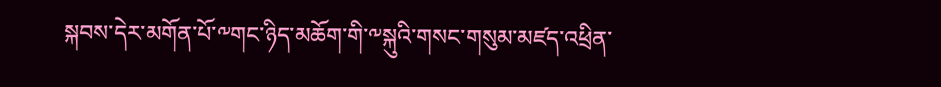སྐབས་དེར་མགོན་པོ་༸གང་ཉིད་མཆོག་གི་༸སྐུའི་གསང་གསུམ་མཛད་འཕྲིན་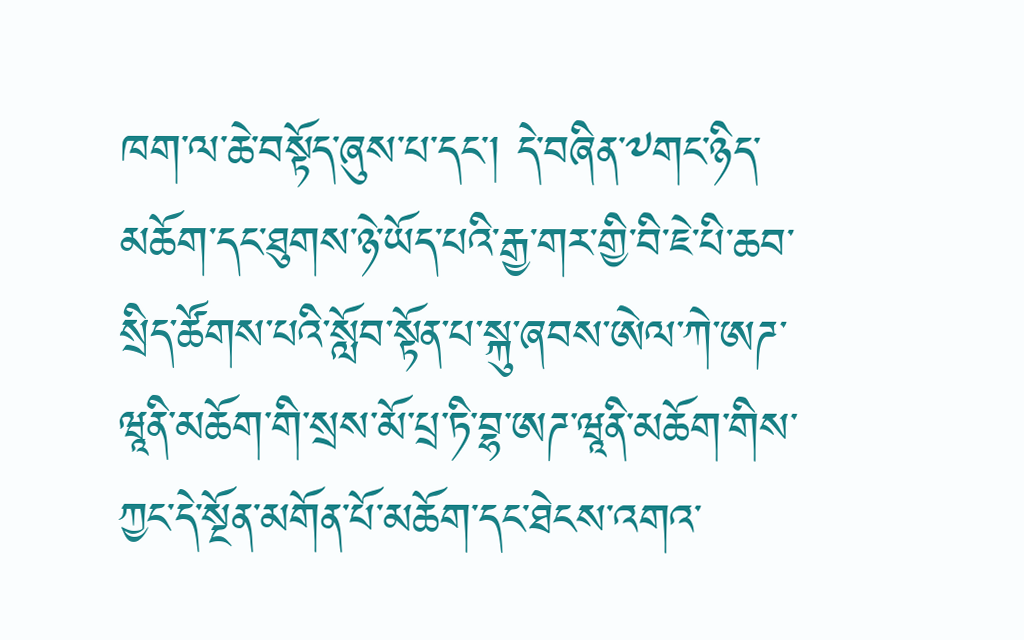ཁག་ལ་ཆེ་བསྟོད་ཞུས་པ་དང་། དེ་བཞིན་༸གང་ཉིད་མཆོག་དང་ཐུགས་ཉེ་ཡོད་པའི་རྒྱ་གར་གྱི་བི་ཇེ་པི་ཆབ་སྲིད་ཚོགས་པའི་སློབ་སྟོན་པ་སྐུ་ཞབས་ཨེལ་ཀེ་ཨཌ་ཝཱནི་མཆོག་གི་སྲས་མོ་པྲ་ཏི་བྷ་ཨཌ་ཝཱནི་མཆོག་གིས་ཀྱང་དེ་སྔོན་མགོན་པོ་མཆོག་དང་ཐེངས་འགའ་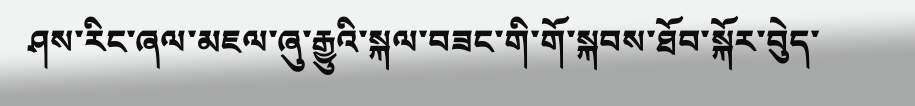ཤས་རིང་ཞལ་མཇལ་ཞུ་རྒྱུའི་སྐལ་བཟང་གི་གོ་སྐབས་ཐོབ་སྐོར་བེུད་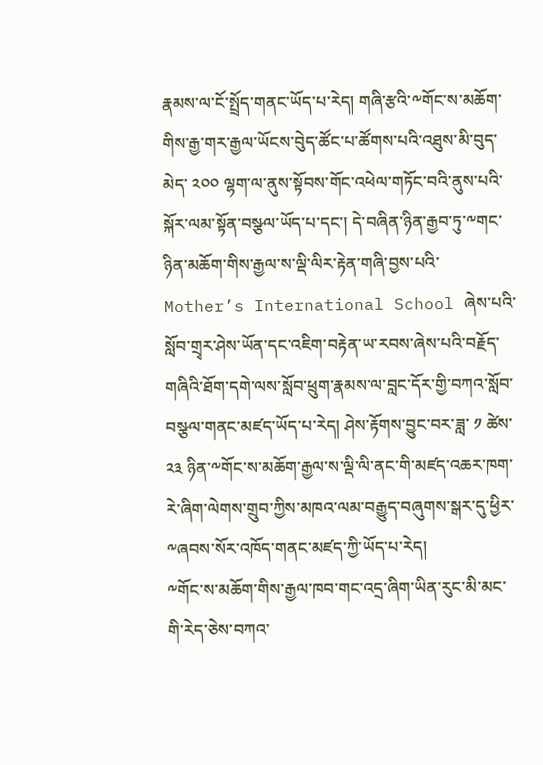རྣམས་ལ་ངོ་སྤྲོད་གནང་ཡོད་པ་རེད། གཞི་རྩའི་༸གོང་ས་མཆོག་གིས་རྒྱ་གར་རྒྱལ་ཡོངས་བེུད་ཚོང་པ་ཚོགས་པའི་འཐུས་མི་བུད་མེད་ ༢༠༠ ལྷག་ལ་ནུས་སྟོབས་གོང་འཕེལ་གཏོང་བའི་ནུས་པའི་སྐོར་ལམ་སྟོན་བསྩལ་ཡོད་པ་དང་། དེ་བཞིན་ཉིན་རྒྱབ་ཏུ་༸གང་ཉིན་མཆོག་གིས་རྒྱལ་ས་ལྡི་ལིར་རྟེན་གཞི་བྱས་པའི་ Mother’s International School ཞེས་པའི་སློབ་གྲྭར་ཤེས་ཡོན་དང་འཇིག་བརྟེན་ཡ་རབས་ཞེས་པའི་བརྗོད་གཞིའི་ཐོག་དགེ་ལས་སློབ་ཕྲུག་རྣམས་ལ་བླང་དོར་གྱི་བཀའ་སློབ་བསྩལ་གནང་མཛད་ཡོད་པ་རེད། ཤེས་རྟོགས་བྱུང་བར་ཟླ་ ༡ ཚེས་ ༢༣ ཉིན་༸གོང་ས་མཆོག་རྒྱལ་ས་ལྡི་ལི་ནང་གི་མཛད་འཆར་ཁག་རེ་ཞིག་ལེགས་གྲུབ་ཀྱིས་མཁའ་ལམ་བརྒྱུད་བཞུགས་སྒར་དུ་ཕྱིར་༸ཞབས་སོར་འཁོད་གནང་མཛད་ཀྱི་ཡོད་པ་རེད།
༸གོང་ས་མཆོག་གིས་རྒྱལ་ཁབ་གང་འདྲ་ཞིག་ཡིན་རུང་མི་མང་གི་རེད་ཅེས་བཀའ་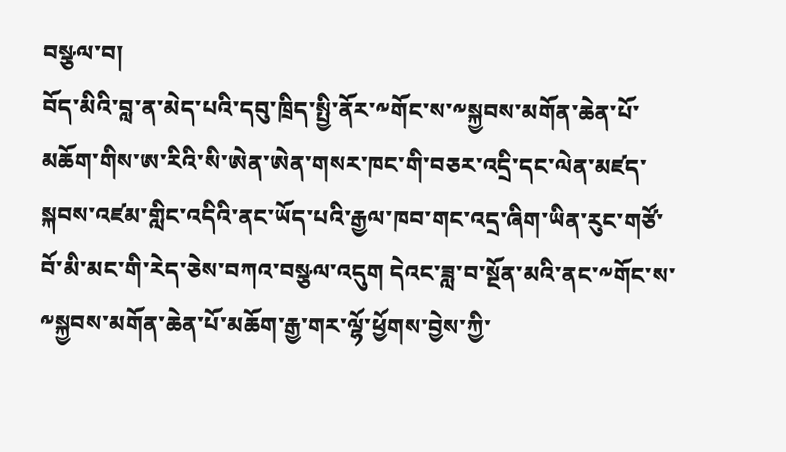བསྩལ་བ།
བོད་མིའི་བླ་ན་མེད་པའི་དབུ་ཁྲིད་སྤྱི་ནོར་༸གོང་ས་༸སྐྱབས་མགོན་ཆེན་པོ་མཆོག་གིས་ཨ་རིའི་སི་ཨེན་ཨེན་གསར་ཁང་གི་བཅར་འདྲི་དང་ལེན་མཛད་སྐབས་འཛམ་གླིང་འདིའི་ནང་ཡོད་པའི་རྒྱལ་ཁབ་གང་འདྲ་ཞིག་ཡིན་རུང་གཙོ་བོ་མི་མང་གི་རེད་ཅེས་བཀའ་བསྩལ་འདུག དེའང་ཟླ་བ་སྔོན་མའི་ནང་༸གོང་ས་༸སྐྱབས་མགོན་ཆེན་པོ་མཆོག་རྒྱ་གར་ལྷོ་ཕྱོགས་བྱེས་ཀྱི་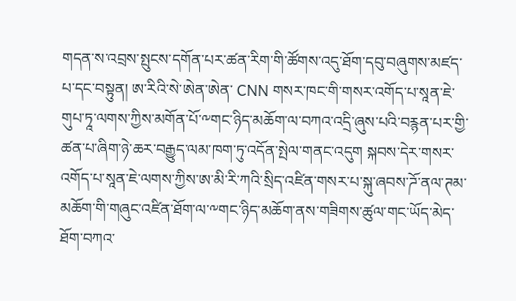གདན་ས་འབྲས་སྤུངས་དགོན་པར་ཚན་རིག་གི་ཚོགས་འདུ་ཐོག་དབུ་བཞུགས་མཛད་པ་དང་བསྟུན། ཨ་རིའི་སེ་ཨེན་ཨེན་ CNN གསར་ཁང་གི་གསར་འགོད་པ་སཱན་ཇེ་གུཔ་ཏཱ་ལགས་ཀྱིས་མགོན་པོ་༸གང་ཉིད་མཆོག་ལ་བཀའ་འདྲི་ཞུས་པའི་བརྙན་པར་གྱི་ཚན་པ་ཞིག་ཉེ་ཆར་བརྒྱུད་ལམ་ཁག་ཏུ་འདོན་སྤེལ་གནང་འདུག སྐབས་དེར་གསར་འགོད་པ་སཱན་ཇེ་ལགས་ཀྱིས་ཨ་མི་རི་ཀའི་སྲིད་འཛིན་གསར་པ་སྐུ་ཞབས་ཌོ་ནལ་ཊམ་མཆོག་གི་གཞུང་འཛིན་ཐོག་ལ་༸གང་ཉིད་མཆོག་ནས་གཟིགས་ཚུལ་གང་ཡོད་མེད་ཐོག་བཀའ་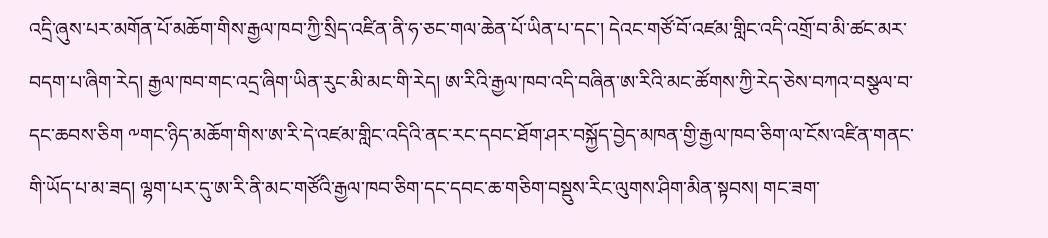འདྲི་ཞུས་པར་མགོན་པོ་མཆོག་གིས་རྒྱལ་ཁབ་ཀྱི་སྲིད་འཛིན་ནི་ཧ་ཅང་གལ་ཆེན་པོ་ཡིན་པ་དང་། དེའང་གཙོ་བོ་འཛམ་གླིང་འདི་འགྲོ་བ་མི་ཚང་མར་བདག་པ་ཞིག་རེད། རྒྱལ་ཁབ་གང་འདྲ་ཞིག་ཡིན་རུང་མི་མང་གི་རེད། ཨ་རིའི་རྒྱལ་ཁབ་འདི་བཞིན་ཨ་རིའི་མང་ཚོགས་ཀྱི་རེད་ཅེས་བཀའ་བསྩལ་བ་དང་ཆབས་ཅིག ༸གང་ཉིད་མཆོག་གིས་ཨ་རི་དེ་འཛམ་གླིང་འདིའི་ནང་རང་དབང་ཐོག་ཤར་བསྐྱོད་བྱེད་མཁན་གྱི་རྒྱལ་ཁབ་ཅིག་ལ་ངོས་འཛིན་གནང་གི་ཡོད་པ་མ་ཟད། ལྷག་པར་དུ་ཨ་རི་ནི་མང་གཙོའི་རྒྱལ་ཁབ་ཅིག་དང་དབང་ཆ་གཅིག་བསྡུས་རིང་ལུགས་ཤིག་མིན་སྟབས། གང་ཟག་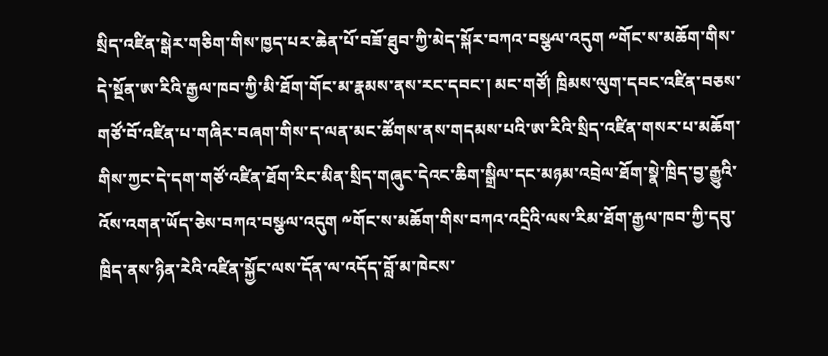སྲིད་འཛིན་སྒེར་གཅིག་གིས་ཁྱད་པར་ཆེན་པོ་བཟོ་ཐུབ་ཀྱི་མེད་སྐོར་བཀའ་བསྩལ་འདུག ༸གོང་ས་མཆོག་གིས་དེ་སྔོན་ཨ་རིའི་རྒྱལ་ཁབ་ཀྱི་མི་ཐོག་གོང་མ་རྣམས་ནས་རང་དབང་། མང་གཙོ། ཁྲིམས་ལུག་དབང་འཛིན་བཅས་གཙོ་བོ་འཛིན་པ་གཞིར་བཞག་གིས་ད་ལན་མང་ཚོགས་ནས་གདམས་པའི་ཨ་རིའི་སྲིད་འཛིན་གསར་པ་མཆོག་གིས་ཀྱང་དེ་དག་གཙོ་འཛིན་ཐོག་རིང་མིན་སྲིད་གཞུང་དེའང་ཆིག་སྒྲིལ་དང་མཉམ་འབྲེལ་ཐོག་སྣེ་ཁྲིད་བྱ་རྒྱུའི་འོས་འགན་ཡོད་ཅེས་བཀའ་བསྩལ་འདུག ༸གོང་ས་མཆོག་གིས་བཀའ་འདྲིའི་ལས་རིམ་ཐོག་རྒྱལ་ཁབ་ཀྱི་དབུ་ཁྲིད་ནས་ཉིན་རེའི་འཛིན་སྐྱོང་ལས་དོན་ལ་འདོད་བློ་མ་ཁེངས་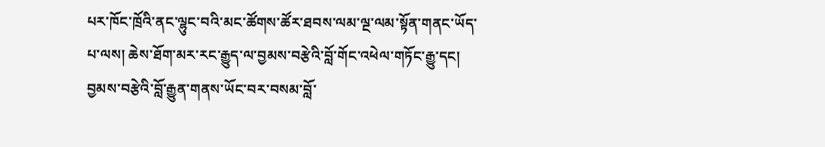པར་ཁོང་ཁྲོའི་ནང་ལྷུང་བའི་མང་ཚོགས་ཚོར་ཐབས་ལམ་ལྔ་ལམ་སྟོན་གནང་ཡོད་པ་ལས། ཆེས་ཐོག་མར་རང་རྒྱུད་ལ་བྱམས་བརྩེའི་བློ་གོང་འཕེལ་གཏོང་རྒྱུ་དང། བྱམས་བརྩེའི་བློ་རྒྱུན་གནས་ཡོང་བར་བསམ་བློ་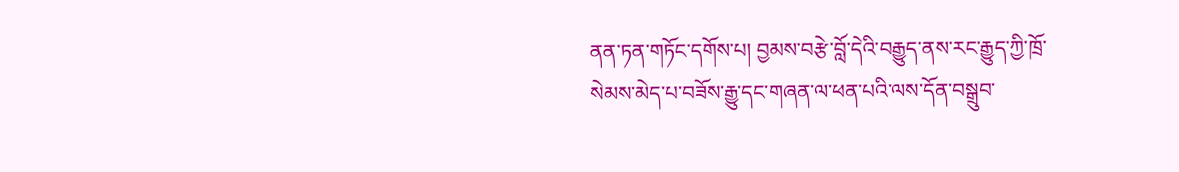ནན་ཏན་གཏོང་དགོས་པ། བྱམས་བརྩེ་བློ་དེའི་བརྒྱུད་ནས་རང་རྒྱུད་ཀྱི་ཁྲོ་སེམས་མེད་པ་བཟོས་རྒྱུ་དང་གཞན་ལ་ཕན་པའི་ལས་དོན་བསྒྲུབ་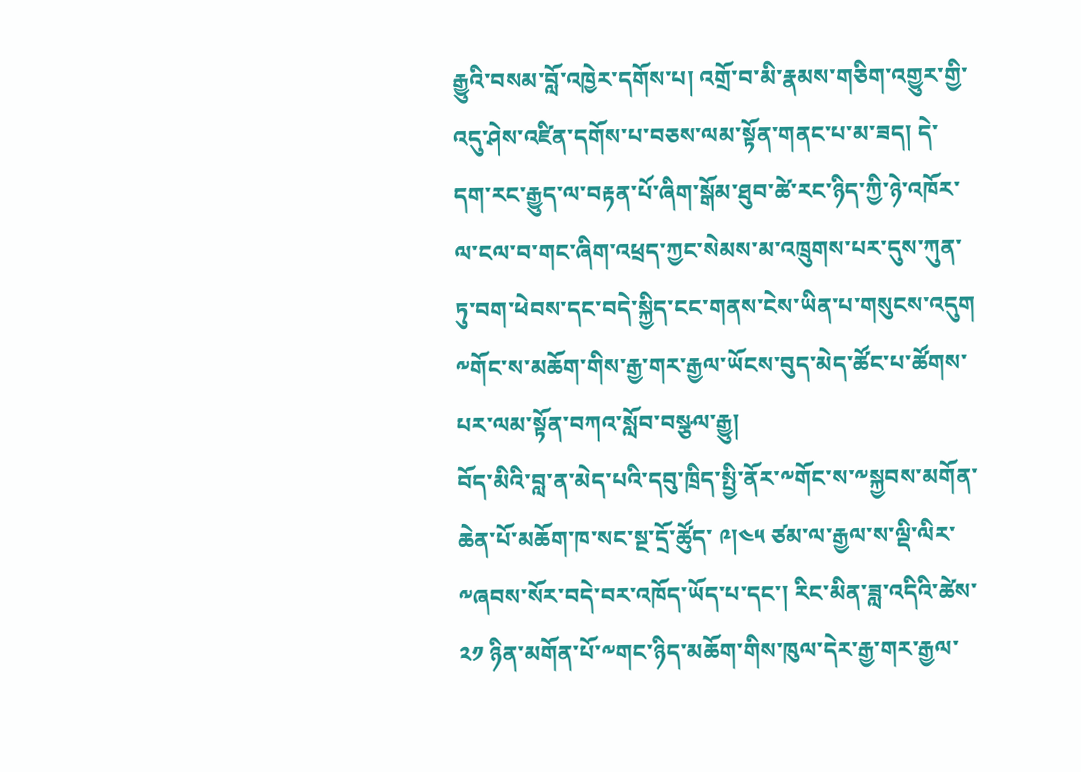རྒྱུའི་བསམ་བློ་འཁྱེར་དགོས་པ། འགྲོ་བ་མི་རྣམས་གཅིག་འགྱུར་གྱི་འདུ་ཤེས་འཛིན་དགོས་པ་བཅས་ལམ་སྟོན་གནང་པ་མ་ཟད། དེ་དག་རང་རྒྱུད་ལ་བརྟན་པོ་ཞིག་སྒོམ་ཐུབ་ཚེ་རང་ཉིད་ཀྱི་ཉེ་འཁོར་ལ་ངལ་བ་གང་ཞིག་འཕྲད་ཀྱང་སེམས་མ་འཁྲུགས་པར་དུས་ཀུན་ཏུ་བག་ཕེབས་དང་བདེ་སྐྱིད་ངང་གནས་ངེས་ཡིན་པ་གསུངས་འདུག
༸གོང་ས་མཆོག་གིས་རྒྱ་གར་རྒྱལ་ཡོངས་བུད་མེད་ཚོང་པ་ཚོགས་པར་ལམ་སྟོན་བཀའ་སློབ་བསྩལ་རྒྱུ།
བོད་མིའི་བླ་ན་མེད་པའི་དབུ་ཁྲིད་སྤྱི་ནོར་༸གོང་ས་༸སྐྱབས་མགོན་ཆེན་པོ་མཆོག་ཁ་སང་སྔ་དྲོ་ཚོུད་ ༩།༤༥ ཙམ་ལ་རྒྱལ་ས་ལྡི་ལིར་༸ཞབས་སོར་བདེ་བར་འཁོད་ཡོད་པ་དང་། རིང་མིན་ཟླ་འདིའི་ཚེས་ ༢༡ ཉིན་མགོན་པོ་༸གང་ཉིད་མཆོག་གིས་ཁུལ་དེར་རྒྱ་གར་རྒྱལ་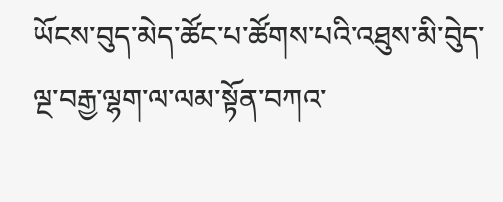ཡོངས་བུད་མེད་ཚོང་པ་ཚོགས་པའི་འཐུས་མི་བེུད་ལྔ་བརྒྱ་ལྷག་ལ་ལམ་སྟོན་བཀའ་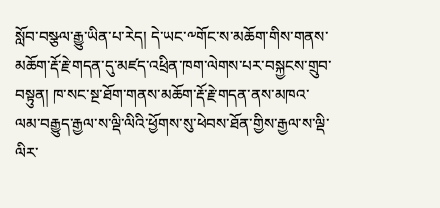སློབ་བསྩལ་རྒྱུ་ཡིན་པ་རེད། དེ་ཡང་༸གོང་ས་མཆོག་གིས་གནས་མཆོག་རྡོ་རྗེ་གདན་དུ་མཛད་འཕྲིན་ཁག་ལེགས་པར་བསྐྱངས་གྲུབ་བསྟུན། ཁ་སང་སྔ་ཐོག་གནས་མཆོག་རྡོ་རྗེ་གདན་ནས་མཁའ་ལམ་བརྒྱུད་རྒྱལ་ས་ལྡི་ལིའི་ཕྱོགས་སུ་ཕེབས་ཐོན་གྱིས་རྒྱལ་ས་ལྡི་ལིར་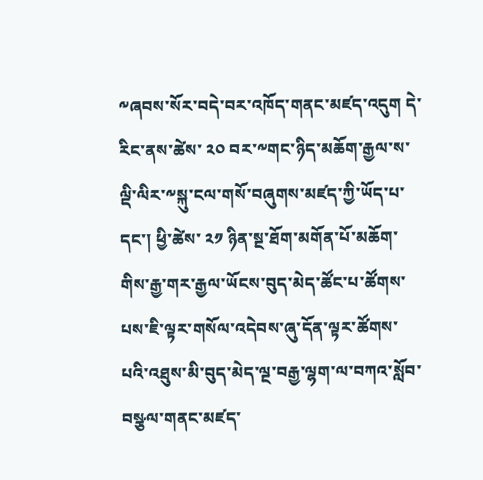༸ཞབས་སོར་བདེ་བར་འཁོད་གནང་མཛད་འདུག དེ་རིང་ནས་ཚེས་ ༢༠ བར་༸གང་ཉིད་མཆོག་རྒྱལ་ས་ལྡི་ལིར་༸སྐུ་ངལ་གསོ་བཞུགས་མཛད་ཀྱི་ཡོད་པ་དང་། ཕྱི་ཚེས་ ༢༡ ཉིན་སྔ་ཐོག་མགོན་པོ་མཆོག་གིས་རྒྱ་གར་རྒྱལ་ཡོངས་བུད་མེད་ཚོང་པ་ཚོགས་པས་ཇི་ལྟར་གསོལ་འདེབས་ཞུ་དོན་ལྟར་ཚོགས་པའི་འཐུས་མི་བུད་མེད་ལྔ་བརྒྱ་ལྷག་ལ་བཀའ་སློབ་བསྩལ་གནང་མཛད་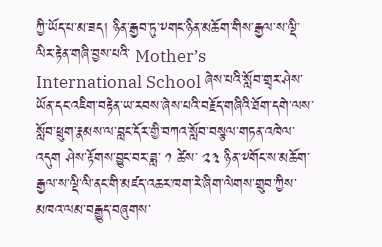ཀྱི་ཡོད་པ་མ་ཟད། ཉིན་རྒྱབ་ཏུ་༸གང་ཉིན་མཆོག་གིས་རྒྱལ་ས་ལྡི་ལིར་རྟེན་གཞི་བྱས་པའི་ Mother’s International School ཞེས་པའི་སློབ་གྲྭར་ཤེས་ཡོན་དང་འཇིག་བརྟེན་ཡ་རབས་ཞེས་པའི་བརྗོད་གཞིའི་ཐོག་དགེ་ལས་སློབ་ཕྲུག་རྣམས་ལ་བླང་དོར་གྱི་བཀའ་སློབ་བསྩལ་གཏན་འཁེལ་འདུག ཤེས་རྟོགས་བྱུང་བར་ཟླ་ ༡ ཚེས་ ༢༣ ཉིན་༸གོང་ས་མཆོག་རྒྱལ་ས་ལྡི་ལི་ནང་གི་མཛད་འཆར་ཁག་རེ་ཞིག་ལེགས་གྲུབ་ཀྱིས་མཁའ་ལམ་བརྒྱུད་བཞུགས་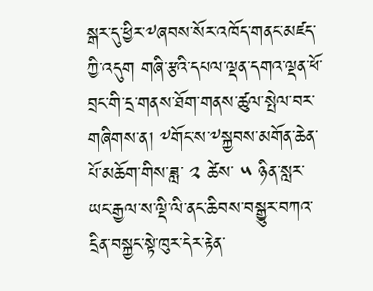སྒར་དུ་ཕྱིར་༸ཞབས་སོར་འཁོད་གནང་མཛད་ཀྱི་འདུག གཞི་རྩའི་དཔལ་ལྡན་དགའ་ལྡན་ཕོ་བྲང་གི་དྲ་གནས་ཐོག་གནས་ཚུལ་སྤེལ་བར་གཞིགས་ན། ༸གོང་ས་༸སྐྱབས་མགོན་ཆེན་པོ་མཆོག་གིས་ཟླ་ ༢ ཚེས་ ༥ ཉིན་སླར་ཡང་རྒྱལ་ས་ལྡི་ལི་ནང་ཆིབས་བསྒྱུར་བཀའ་དྲིན་བསྐྱང་སྟེ་ཁུར་དེར་རྟེན་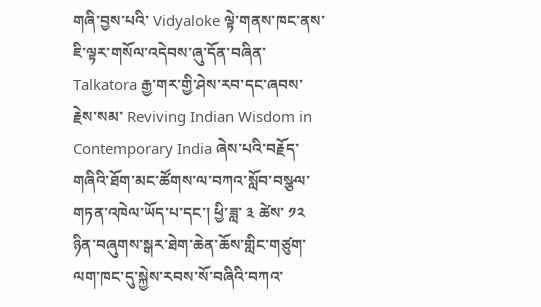གཞི་བྱས་པའི་ Vidyaloke ལྟེ་གནས་ཁང་ནས་ཇི་ལྟར་གསོལ་འདེབས་ཞུ་དོན་བཞིན་ Talkatora རྒྱ་གར་གྱི་ཤེས་རབ་དང་ཞབས་རྗེས་སམ་ Reviving Indian Wisdom in Contemporary India ཞེས་པའི་བརྗོད་གཞིའི་ཐོག་མང་ཚོགས་ལ་བཀའ་སློབ་བསྩལ་གཏན་འཁེལ་ཡོད་པ་དང་། ཕྱི་ཟླ་ ༣ ཚེས་ ༡༢ ཉིན་བཞུགས་སྒར་ཐེག་ཆེན་ཆོས་གླིང་གཙུག་ལག་ཁང་དུ་སྐྱེས་རབས་སོ་བཞིའི་བཀའ་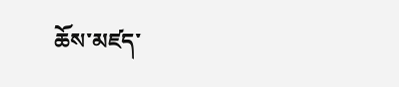ཆོས་མཛད་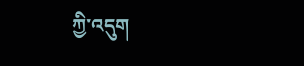ཀྱི་འདུག